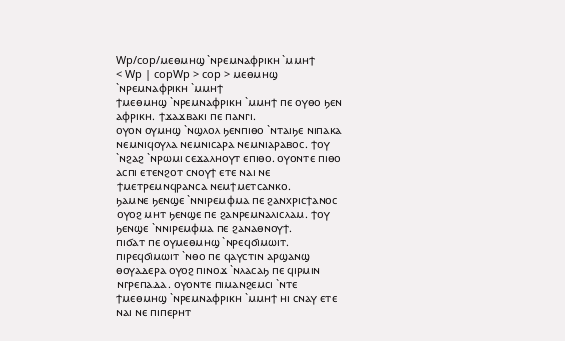Wp/cop/ⲙⲉⲑⲙⲏϣ `ⲛⲣⲉⲙⲛⲁⲫⲣⲓⲕⲏ `ⲙⲙⲏϯ
< Wp | copWp > cop > ⲙⲉⲑⲙⲏϣ `ⲛⲣⲉⲙⲛⲁⲫⲣⲓⲕⲏ `ⲙⲙⲏϯ
ϯⲙⲉⲑⲙⲏϣ `ⲛⲣⲉⲙⲛⲁⲫⲣⲓⲕⲏ `ⲙⲙⲏϯ ⲡⲉ ⲟⲩⲑⲟ ϧⲉⲛ ⲁⲫⲣⲓⲕⲏ. ϯϫⲁϫⲃⲁⲕⲓ ⲡⲉ ⲡⲁⲛⲅⲓ.
ⲟⲩⲟⲛ ⲟⲩⲙⲏϣ `ⲛϣⲗⲟⲗ ϧⲉⲛⲡⲓⲑⲟ `ⲛⲧⲁⲓϧⲉ ⲛⲓⲡⲁⲕⲁ ⲛⲉⲙⲛⲓϥⲟⲩⲗⲁ ⲛⲉⲙⲛⲓⲥⲁⲣⲁ ⲛⲉⲙⲛⲓⲁⲣⲁⲃⲟⲥ. ϯⲟⲩ `ⲛϩⲁϩ `ⲛⲣⲱⲙⲓ ⲥⲉϫⲁⲗⲏⲟⲩⲧ ⲉⲡⲓⲑⲟ. ⲟⲩⲟⲛⲧⲉ ⲡⲓⲑⲟ ⲁⲥⲡⲓ ⲉⲧⲉⲛϩⲟⲧ ⲥⲛⲟⲩϯ ⲉⲧⲉ ⲛⲁⲓ ⲛⲉ ϯⲙⲉⲧⲣⲉⲙⲛϥⲣⲁⲛⲥⲁ ⲛⲉⲙϯⲙⲉⲧⲥⲁⲛⲕⲟ.
ϧⲁⲙⲛⲉ ϧⲉⲛϣⲉ `ⲛⲛⲓⲣⲉⲙⲫⲙⲁ ⲡⲉ ϩⲁⲛⲭⲣⲓⲥϯⲁⲛⲟⲥ ⲟⲩⲟϩ ⲙⲏⲧ ϧⲉⲛϣⲉ ⲡⲉ ϩⲁⲛⲣⲉⲙⲛⲁⲗⲓⲥⲗⲁⲙ. ϯⲟⲩ ϧⲉⲛϣⲉ `ⲛⲛⲓⲣⲉⲙⲫⲙⲁ ⲡⲉ ϩⲁⲛⲁⲑⲛⲟⲩϯ.
ⲡⲓϭⲁⲧ ⲡⲉ ⲟⲩⲙⲉⲑⲙⲏϣ `ⲛⲣⲉϥϭⲓⲙⲱⲓⲧ. ⲡⲓⲣⲉϥϭⲓⲙⲱⲓⲧ `ⲛⲑⲟ ⲡⲉ ϥⲁⲩⲥⲧⲓⲛ ⲁⲣϣⲁⲛϣ ⲑⲟⲩⲁⲇⲉⲣⲁ ⲟⲩⲟϩ ⲡⲓⲛⲟϫ `ⲛⲗⲁⲥⲁϧ ⲡⲉ ϥⲓⲣⲙⲓⲛ ⲛⲅⲣⲉⲡⲁⲇⲁ. ⲟⲩⲟⲛⲧⲉ ⲡⲓⲙⲁⲛϩⲉⲙⲥⲓ `ⲛⲧⲉ ϯⲙⲉⲑⲙⲏϣ `ⲛⲣⲉⲙⲛⲁⲫⲣⲓⲕⲏ `ⲙⲙⲏϯ ⲏⲓ ⲥⲛⲁⲩ ⲉⲧⲉ ⲛⲁⲓ ⲛⲉ ⲡⲓⲡⲉⲣⲏⲧ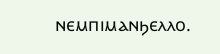ⲛⲉⲙⲡⲓⲙⲁⲛϧⲉⲗⲗⲟ.